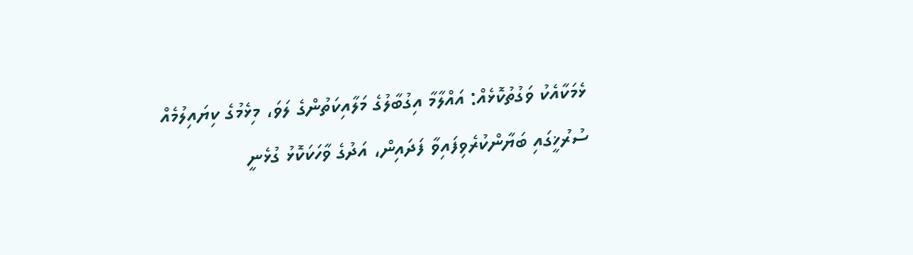ޅެމަކާއެކު ވަގުތުކޮޅެއް: އައްލާމާ އިގުބާލުގެ މަލާއިކަތުންގެ ލަވަ، މިޅެމުގެ ކިޔައިލުމެއް
ސުރުޚީގައި ބަޔާންކުރެވިފައިވާ ފަދައިން، އަދުގެ ވާހަކަކޮޅު ގުޅެނީ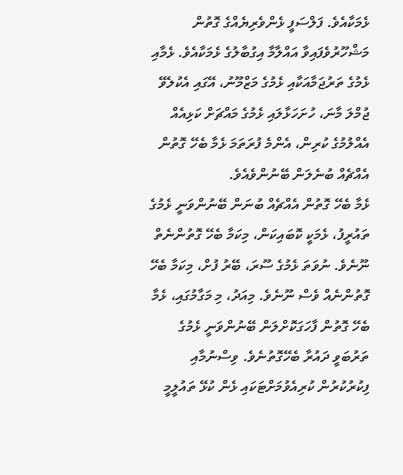ޅެމަކާއެވެ. ފަލްސަފީ ޅެންވެރިޔެއްގެ ގޮތުން މަޝްހޫރުވެފައިވާ އައްލާމާ އިގުބާލުގެ ޅެމަކާއެވެ. ޅެމާއި ޅެމުގެ ތަރުޖަމާއަކާއި ޅެމުގެ މަޒްމޫނު، އޭގައި އެކުލެވޭ ޖުމްލަ މާނަ، ހުށަހަޅާލައި ޅެމުގެ މައްޗަށް ކަޅިއެއް އެއްލުމުގެ ކުރިން، އެންމެ ފުރަތަމަ ޅެމާ ބެހޭ ގޮތުން އެއްޗެއް ބުނެލަން ބޭނުންވެއެވެ.
ޅެމާ ބެހޭ ގޮތުން އެއްޗެއް ބުނަން ބޭނުންވަނީ ޅެމުގެ ތައުރީފު، ޅެމަކީ ކޮބައިކަން، މިކަމާ ބެހޭ ގޮތުންނެތް ނޫނެވެ. ނުވަތަ ޅެމުގެ ސޫރަ، ބޭރު ފުށް، މިކަމާ ބެހޭ ގޮތުންނެއް ވެސް ނޫނެވެ. މިއަދު، މި މަގާމުގައި، ޅެމާ ބެހޭ ގޮތުން ފާހަގަކޮށްލަން ބޭނުންވަނީ ޅެމުގެ ތަރުބަވީ ދައުރާ ބެހޭގޮތުނެވެ. ވިސްނުމާއި ފިކުރުކުރުން ކުރިއެވުމަށްޓަކައި ޅެން ކުޅޭ ތައުލީމީ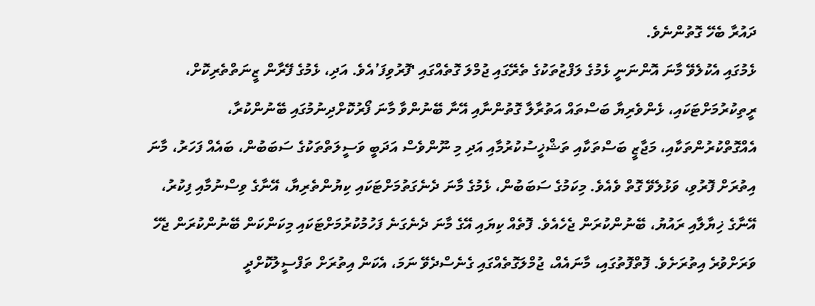ދައުރާ ބެހޭ ގޮތުންނެވެ.
ޅެމުގައި އެކުލެވޭ މާނަ އޮންނަނީ ޅެމުގެ ލަފްޒުތަކުގެ ތެރޭގައި ޖުމްލަ ގޮތެއްގައި 'ފޮރުވިފަ’އެވެ. އަދި، ޅެމުގެ ފޭރާން ޒީނަތްތެރިކޮށް، ރީތިކުރުމަށްޓަކައި، ޅެންވެރިޔާ ބަސްތައް އަތުރާލާ ގޮތުންނާއި އޭނާ ބޭނުންވާ މާނަ ފޯރުކޮށްދިނުމުގައި ބޭނުންކުރާ، އެއްގޮތްކުރުންތަކާއި، މަޖާޒީ ބަސްތަކާއި ތަޝްޚީސުކުރުމާއި އަދި މި ނޫންވެސް އަދަބީ ވަސީލަތްތަކުގެ ސަބަބުން، ބައެއް ފަހަރު، މާނަ އިތުރަށް ފޮރުވި، ވަޅުލެވޭ ގޮތް ވެއެވެ. މިކަމުގެ ސަބަބުން، ޅެމުގެ މާނަ ދެނެގަތުމަށްޓަކައި ކިޔުންތެރިޔާ، އޭނާގެ ވިސްނުމާއި ފިކުރު، އޭނާގެ ޚިޔާލާއި ރައުޔު، ބޭނުންކުރަން ޖެހެއެވެ. ފޮތެއް ކިޔައި އޭގެ މާނަ ދެނެގަނެ ފަހުމުކުރުމަށްޓަކައި މިކަންކަން ބޭނުންކުރަން ޖެހޭ ވަރަށްވުރެ އިތުރަށެވެ. ފޮތްފޮތުގައި، މާނައެއް، ޖުމްލަގޮތެއްގައި ގެނެސްދެވޭ ނަމަ، އެކަން އިތުރަށް ތަފްސީލުކޮށްދީ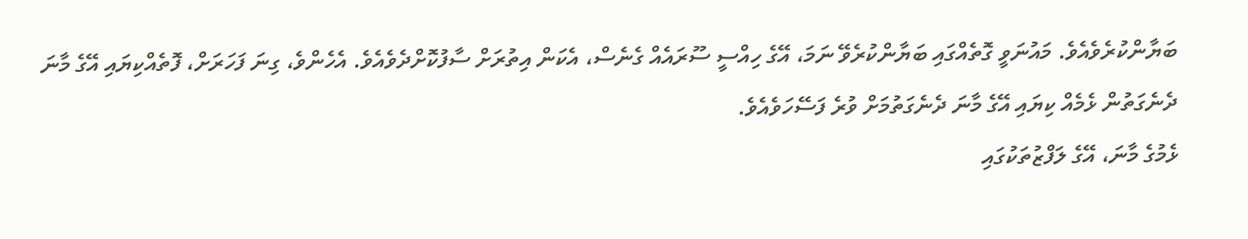ބަޔާންކުރެވެއެވެ. މައުނަވީ ގޮތެއްގައި ބަޔާންކުރެވޭ ނަމަ، އޭގެ ހިއްސީ ސޫރައެއް ގެނެސް، އެކަން އިތުރަށް ސާފުކޮށްދެވެއެވެ. އެހެންވެ، ގިނަ ފަހަރަށް، ފޮތެއްކިޔައި އޭގެ މާނަ ދެނެގަތުން ޅެމެއް ކިޔައި އޭގެ މާނަ ދެނެގަތުމަށް ވުރެ ފަސޭހަވެއެވެ.
ޅެމުގެ މާނަ، އޭގެ ލަފްޒުތަކުގައި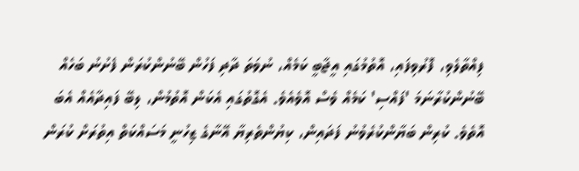ފިއްތާލެވި، ފޮރުވިފައި، އޮތުމުގައި އީޖާބީ ކަމެއް، ނުވަތަ ދާދި ފަހުން ބޭނުންކުރަން ފެށުނު ބަހެއް ބޭނުންކުރާނަމަ 'ފައްސި' ކަމެއް ވެސް އޮވެއެވެ. އެގޮތުގައި އެކަން އޮތުމުން، ލިބޭ ފައިދާއެއް އެބަ އޮތެވެ. ކުރިން ބަޔާންކުރެވުނު ފަދައިން، ކިޔުންތެރިޔާ އޭނާގެ ޒިހުނީ މަސައްކަތް އިތުރަށް ކުރަން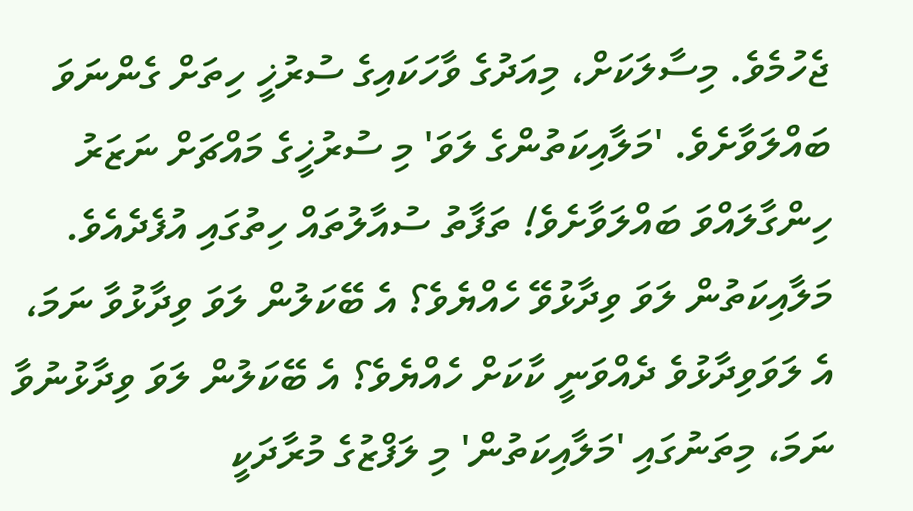ޖެހުމެވެ. މިސާލަކަށް، މިއަދުގެ ވާހަކައިގެ ސުރުޚީ ހިތަށް ގެންނަވަ ބައްލަވާށެވެ. 'މަލާއިކަތުންގެ ލަވަ' މި ސުރުޚީގެ މައްޗަށް ނަޒަރު ހިންގާލައްވަ ބައްލަވާށެވެ! ތަފާތު ސުއާލުތައް ހިތުގައި އުފެދެއެވެ. މަލާއިކަތުން ލަވަ ވިދާޅުވޭ ހެއްޔެވެ؟ އެ ބޭކަލުން ލަވަ ވިދާޅުވާ ނަމަ، އެ ލަވަވިދާޅުވެ ދެއްވަނީ ކާކަށް ހެއްޔެވެ؟ އެ ބޭކަލުން ލަވަ ވިދާޅުނުވާ ނަމަ، މިތަނުގައި 'މަލާއިކަތުން' މި ލަފްޒުގެ މުރާދަކީ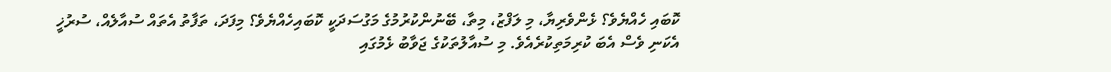ކޮބައި ހެއްޔެވެ؟ ޅެންވެރިޔާ، މި ލަފްޒު، މިތާ، ބޭނުންކުރުމުގެ މަގުސަދަކީ ކޮބައިހެއްޔެވެ؟ މިފަދަ، ތަފާތު އެތައް ސުއާލެއް، ސުރުޚީ އެކަނި ވެސް އެބަ ކުރިމަތިކުރެއެވެ. މި ސުއާލުތަކުގެ ޖަވާބު ޅެމުގައި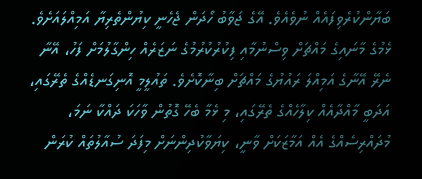ބަޔާންކުރެވިފައެއް ނުވެއެވެ. އޭގެ ޖަވާބު ހޯދަން ޖެހެނީ ކިޔުންތެރިޔާ އަމިއްލައަށެވެ. ޅެމުގެ މާނައިގެ މައްޗަށް ވިސްނުމާއި ފިކުރުކުރުމުގެ ނަޒަރެއް ހިންގާލުމަށް ފަހު، އޭނާ ނެރޭ އޭނާގެ އަމިއްލަ ރައުޔުގެ މައްޗަށް ބިނާކޮށެވެ. ތައުލީމީ އޮނިގަނޑެއްގެ ތެރޭގައި، އަދަބީ މާއްދާއެއް ކިލާހެއްގެ ތެރޭގައި، މި ޅެމާ ބެހޭ ގޮތުން ވާހަކަ ދައްކާ ނަމަ، މުދައްރިސެއްގެ އެއް އަމާޒަކަށް ވާނީ، ކިޔަވާކުދިންނަށް މިފަދަ ސުއާލުތައް ކުރަން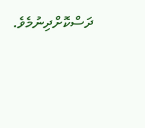ދަސްކޮށްދިނުމެވެ.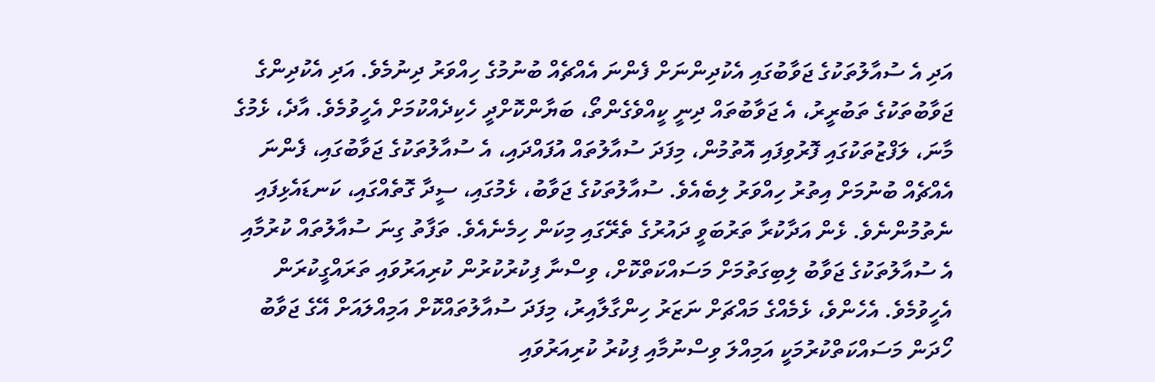އަދި އެ ސުއާލުތަކުގެ ޖަވާބުގައި އެކުދިންނަށް ފެންނަ އެއްޗެއް ބުނުމުގެ ހިއްވަރު ދިނުމެވެ. އަދި އެކުދިންގެ ޖަވާބުތަކުގެ ތަބުރީރު، އެ ޖަވާބުތައް ދިނީ ކީއްވެގެންތޯ، ބަޔާންކޮށްދީ ހެކިދެއްކުމަށް އެހީވުމެވެ. އާދެ، ޅެމުގެ މާނަ، ލަފްޒުތަކުގައި ފޮރުވިފައި އޮތުމުން، މިފަދަ ސުއާލުތައް އުފައްދައި، އެ ސުއާލުތަކުގެ ޖަވާބުގައި، ފެންނަ އެއްޗެއް ބުނުމަށް އިތުރު ހިއްވަރު ލިބެއެވެ. ސުއާލުތަކުގެ ޖަވާބު، ޅެމުގައި، ސީދާ ގޮތެއްގައި، ކަނޑައެޅިފައި ނެތުމުންނެވެ. ޅެން އަދާކުރާ ތަރުބަވީ ދައުރުގެ ތެރޭގައި މިކަން ހިމެނެއެވެ. ތަފާތު ގިނަ ސުއާލުތައް ކުރުމާއި އެ ސުއާލުތަކުގެ ޖަވާބު ލިބިގަތުމަށް މަސައްކަތްކޮށް، ވިސްނާ ފިކުރުކުރުން ކުރިއަރުވައި ތަރައްގީކުރަން އެހީވުމެވެ. އެހެންވެ، ޅެމެއްގެ މައްޗަށް ނަޒަރު ހިންގާލާއިރު، މިފަދަ ސުއާލުތައްކޮށް އަމިއްލައަށް އޭގެ ޖަވާބު ހޯދަން މަސައްކަތްކުރުމަކީ އަމިއްލަ ވިސްނުމާއި ފިކުރު ކުރިއަރުވައި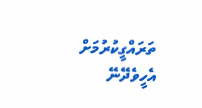ތަރައްގީކުރުމަށް އެހީވެދޭނޭ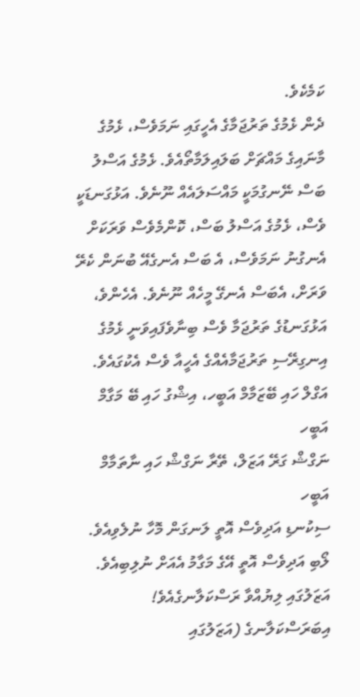ކަމެކެވެ.
ދެން ޅެމުގެ ތަރުޖަމާގެ އެހީގައި ނަމަވެސް، ޅެމުގެ މާނައިގެ މައްޗަށް ބަލައިލަމާތޯއެވެ. ޅެމުގެ އަސްލު ބަސް ނޭނގުމަކީ މައްސަލައެއް ނޫނެވެ. އަޅުގަނޑަކީ ވެސް، ޅެމުގެ އަސްލު ބަސް، ކޮންމެވެސް ވަރަކަށް އެނގުނު ނަމަވެސް، އެ ބަސް އެނގެއޭ ބުނަން ކެރޭ ވަރަށް، އެބަސް އެނގޭ މީހެއް ނޫނެވެ. އެހެންވެ، އަޅުގަނޑުގެ ތަރުޖަމާ ވެސް ބިނާވެފައިވަނީ ޅެމުގެ އިނގިރޭސި ތަރުޖަމާއެއްގެ އެހީއާ ވެސް އެކުގައެވެ.
އަގްލް ހައި ބޭޒަމާމް އަބީހ، އިޝްގު ހައި ބޭ މަގާމް އަބީހ
ނަގްޝް ގަރޭ އަޒަލް، ތޭރާ ނަގްޝް ހައި ނާތަމާމް އަބީހ
ސިކުނޑި އަދިވެސް އޮތީ ލަނގަން މޮހާ ނުލެވިއެވެ. ލޯބި އަދިވެސް އޮތީ އޭގެ މަގާމު އެއަށް ނުލިބިއެވެ. އަޒަލުގައި ލިޔުއްވާ ރަސްކަލާނގެއެވެ! އިބަރަސްކަލާނގެ (އަޒަލުގައި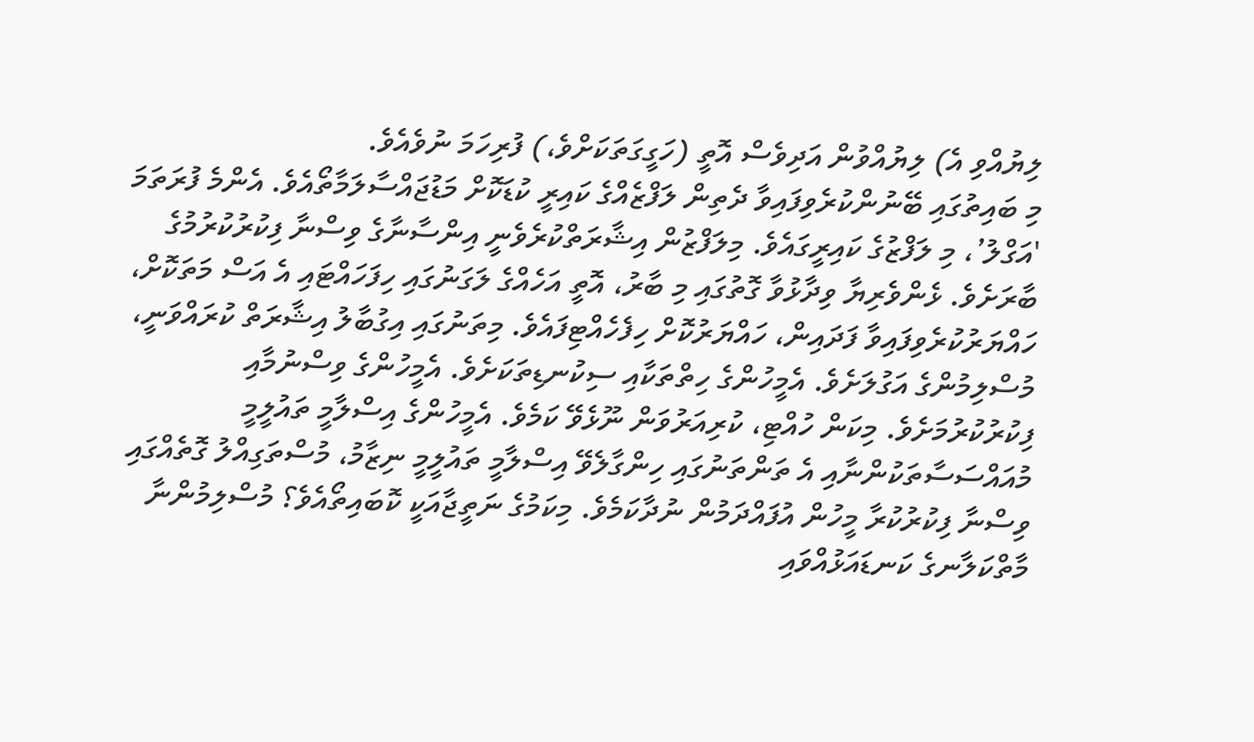ލިޔުއްވި އެ) ލިޔުއްވުން އަދިވެސް އޮތީ (ހަގީގަތަކަށްވެ،) ފުރިހަމަ ނުވެއެވެ.
މި ބައިތުގައި ބޭނުންކުރެވިފައިވާ ދެތިން ލަފްޒެއްގެ ކައިރީ ކުޑަކޮށް މަޑުޖައްސާލަމާތޯއެވެ. އެންމެ ފުރަތަމަ 'އަގްލު’، މި ލަފްޒުގެ ކައިރީގައެވެ. މިލަފްޒުން އިޝާރަތްކުރެވެނީ އިންސާނާގެ ވިސްނާ ފިކުރުކުރުމުގެ ބާރަށެވެ. ޅެންވެރިޔާ ވިދާޅުވާ ގޮތުގައި މި ބާރު، އޮތީ އަހެއްގެ ލަގަނުގައި ހިފަހައްޓައި އެ އަސް މަތަކޮށް، ހައްޔަރުކުރެވިފައިވާ ފަދައިން، ހައްޔަރުކޮށް ހިފެހެއްޓިފައެވެ. މިތަނުގައި އިގުބާލު އިޝާރަތް ކުރައްވަނީ، މުސްލިމުންގެ އަގުލަށެވެ. އެމީހުންގެ ހިތްތަކާއި ސިކުނޑިތަކަށެވެ. އެމީހުންގެ ވިސްނުމާއި ފިކުރުކުރުމަށެވެ. މިކަން ހުއްޓި، ކުރިއަރުވަން ނޫޅެވޭ ކަމެވެ. އެމީހުންގެ އިސްލާމީ ތައުލީމީ މުއައްސަސާތަކުންނާއި އެ ތަންތަނުގައި ހިންގާލެވޭ އިސްލާމީ ތައުލީމީ ނިޒާމު، މުސްތަގިއްލު ގޮތެއްގައި ވިސްނާ ފިކުރުކުރާ މީހުން އުފައްދަމުން ނުދާކަމެވެ. މިކަމުގެ ނަތީޖާއަކީ ކޮބައިތޯއެވެ؟ މުސްލިމުންނާ މާތްކަލާނގެ ކަނޑައަޅުއްވައި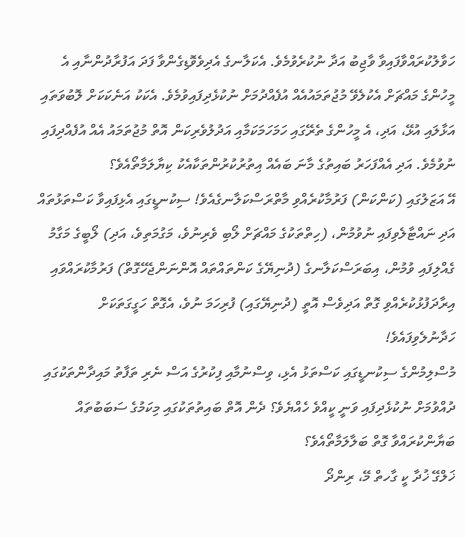ހަވާލުކުރައްވާފައިވާ ވާޖިބު އަދާ ނުކުރެވުމެވެ. އެކަލާނގެ އެދިވެވޮޑިގެންވާ ފަދަ އަފުރާދުންނާއި އެ މީހުންގެ މައްޗަށް އެކުލެވޭ މުޖުތަމައުއެއް އުފެއްދުމަށް ނުކުޅެދިފައިވުމެވެ. އެކަކު އަނެކަކަށް ލޮބުވަތައި އަޅާލައި އުޅޭ، އަދި، އެ މީހުންގެ ތެރޭގައި ހަމަހަމަކަމާއި އަދުލުވެރިކަން އޮތް މުޖުތަމައު އެއް އުފެއްދިފައި ނުވުމެވެ. އަދި އެއްފަހަރު ބައިތުގެ މާނަ ބައެއް އިތުރުކުރުންތަކާއެކު ކިޔާލަމާތޯއެވެ؟
އޭ އަޒަލުގައި (ކަންކަން) ފަރުމާކުރެއްވި މާތްރަސްކަލާނގެއެވެ! ސިކުނޑީގައި އެޅިފައިވާ ކަސްތަޅުތައް އަދި ނައްޓާލެވިފައި ނުވުމުން، (ހިތްތަކުގެ މައްޗަށް ލޯބި ވެރިނުވެ، މަގުމަތިވެ، އަދި) ލޯބީގެ މަގާމު ގެއްލިފައި ވުމުން، އިބަރަސްކަލާނގެ (ދުނިޔޭގެ ކަންތައްތައް އޮންނަންޖެހޭގޮތް) ފަރުމާކުރައްވައި އިރާދަފުޅުކުރެއްވި ގޮތް އަދިވެސް އޮތީ (ދުނިޔޭގައި) ފުރިހަމަ ނުވެ، އެގޮތް ހަގީގަތަކަށް ހަދާނުލެވިފައެވެ!
މުސްލިމުންގެ ސިކުނޑީގައި ކަސްތަޅު އެޅި، ވިސްނުމާއި ފިކުރުގެ އަސް ނެރި ތަފާތު މައިދާންތަކުގައި ދުއްވުމަށް ނުކުޅެދިފައި ވަނީ ކީއްވެ ހެއްޔެވެ؟ ދެން އޮތް ބައިތުތަކުގައި މިކަމުގެ ސަބަބުތައް ބަޔާންކުރައްވާ ގޮތް ބަލާލަމާތޯއެވެ؟
ޚަލްގޭ ޚުދާ ކީ ގާހތް މޭ، ރިންދޯ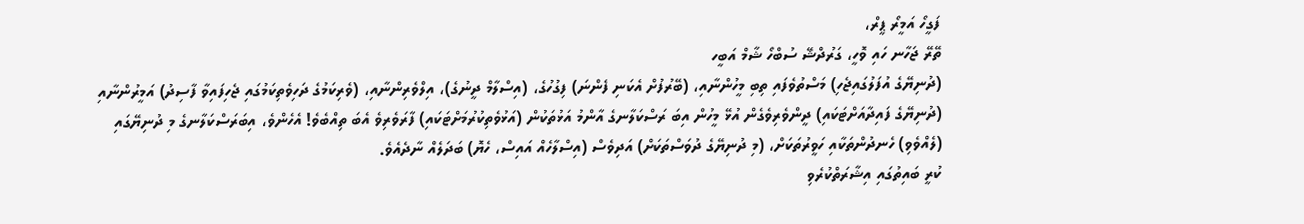ފަގީހޯ އަމީރޯ ޕީރް،
ތޭރޭ ޖަހާނ ހައި ވޮހީ، ގަރުދްޝޭ ސުބްހޯ ޝާމް އަބީހ
(ދުނިޔޭގެ އުފަލުގައިޖެހި) މަސްތުވެފައި ތިބި މީހުންނާއި، (ބޭރުފުށް އެކަނި ފެންނަ) ފިގުހުގެ، (އިސްލާމް ދީނުގެ)، އިލްވެރިންނާއި، (ވެރިކަމުގެ ދަހިވެތިކަމުގައި ޖެހިފައިވާ ފާސިދު) އަމީރުންނާއި (ދުނިޔޭގެ ފައިދާއަށްޓަކައި) ދީންވެރިވެގެން އުޅޭ މީހުން އިބަ ރަސްކަލާނގެ އާންމު އަޅުތަކުން (އަޅުވެތިކުރުމަށްޓަކައި) ފާރަވެރިވެ އެބަ ތިއްބެވެ! އެހެންވެ، އިބަރަސްކަލާނގެ މި ދުނިޔޭގައި (ލެއްވެވި) ހެނދުންތަކާއި ހަވީރުތަކަށް، (މި ދުނިޔޭގެ ދުވަސްތަކަށް) އަދިވެސް (އިސްލާހެއް އައިސް، ހެޔޮ) ބަދަލެއް ނާދެއެވެ.
ކުރީ ބައިތުގައި އިޝާރަތްކުރެވި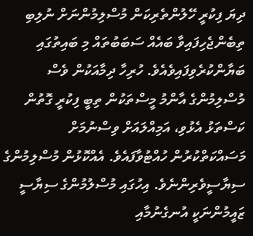ދިޔަ ފިކުރީ ހޭލުންތެރިކަން މުސްލިމުންނަށް ނުލިބި ތިބެންޖެހިފައިވާ ބައެއް ސަބަބުތައް މި ބައިތުގައި ބަޔާންކުރެވިފައިވެއެވެ. ހުރިހާ ދިމާއަކުން ވެސް މުސްލިމުންގެ އާންމު މީސްތަކުން ތިބީ ފިކުރީ ގޮތުން ކަސްތަޅު އެޅުވި، އަމިއްލައަށް ވިސްނުމަށް މަސައްކަތްކުރުން ހުއްޓުވާފައެވެ. އެއްކޮޅުން މުސްލިމުންގެ ސިޔާސީވެރިންނެވެ. އިހުގައި މުސްލުމުންގެ ސިޔާސީ ޒައީމުންނަކީ އުނގެނުމާއި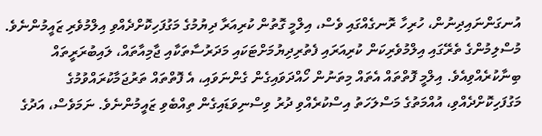އުނގަންނައިދިނުން، ހުރިހާ ރޮނގެއްގައި ވެސް، އިލްމީ ގޮތުން ކުރިއަރާ ދިޔުމުގެ މަގުފަހިކޮށްދެއްވި އިލްމުވެރި ޒައީމުންނެވެ. މުސްލިމުންގެ ތެރޭގައި އިލްމުވެރިކަން ކުރިއަރައި ފެތުރިދިޔުމަށްޓަކައި މަދަރުސާތަކާއި ޖާމިއާތައް، ލައިބުރަރީތައް ބިނާކުރެއްވިއެވެ. އިލްމީ ފޮތްތައް އެތައް މިތަނުން ހޯއްދަވައިގެން ގެންނަވައި، އެ ފޮތްތައް ތަރުޖަމާކުރައްވުމުގެ މަގުފަހިކޮށްދެއްވި، އުއްމަތުގެ މަސްލަހަތު އިސްކުރެއްވި ދުރު ވިސްނިވަޑައިގެން ތިއްބެވި ޒައީމުންނެވެ. ނަމަވެސް، އަދުގެ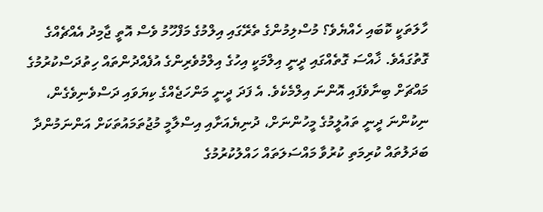ހާލަތަކީ ކޮބައި ހެއްޔެވެ؟ މުސްލިމުންގެ ތެރޭގައި އިލްމުގެ މަފްހޫމު ވެސް އޮތީ ޖާމިދު އެއްޗެއްގެ ގޮތުގައެވެ. ޚާއްސަ ގޮތެއްގައި ދީނީ އިލްމަކީ އިހުގެ އިލްމުވެރިންގެ އުފެއްދުންތައް ހިތުދަސްކުރުމުގެ މައްޗަށް ބިނާވެފައި އޮންނަ އިލްމެކެވެ. އެ ފަދަ ދީނީ މަންހަޖެއްގެ ކިޔަވައި ދަސްވެނިވެގެން، ނިކުންނަ ދީނީ ތައުލީމުގެ މީހުންނަށް، ދުނިޔެއަށާއި އިސްލާމީ މުޖުތަމައުތަކަށް އަންނަމުންދާ ބަދަލުތައް ކުރިމަތި ކުރުވާ މައްސަލަތައް ހައްލުކުރުމުގެ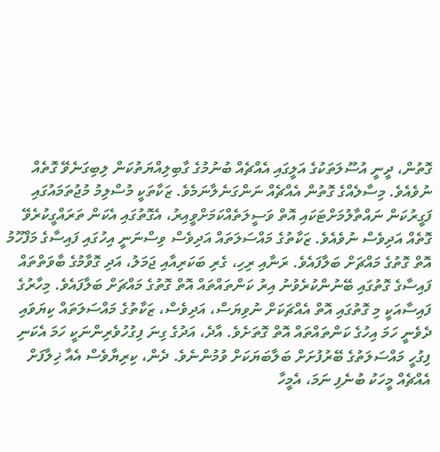ގޮތުން، ދީނީ އުސޫލަތަކުގެ އަލީގައި އެއްޗެއް ބުނުމުގެ ގާބިލިއްޔަތުކަން ލިބިގަނެވޭ ގޮތެއް ނުވެއެވެ. މިސާލެއްގެ ގޮތުން އެއްޗެއް ނަންގަނެލާނަމެވެ. ޒަކާތަކީ މުސްލިމު މުޖުތަމައުގައި ފަގީރުކަން ނައްތާލުމަށްޓަކައި އޮތް ވަސީލަތެއްކަމަށްވީއިރު، އެގޮތުގައި އެކަން ތަރައްގީކުރެވޭ ގޮތެއް އަދިވެސް ނުވެއެވެ. ޒަކާތުގެ މައްސަލަތައް އަދިވެސް ވިސްނަނީ އިހުގައި ފައިސާގެ މަފްހޫމު އޮތް ގޮތުގެ މައްޗަށް ބަލާފައެވެ. ރަނާއި ރިހި، ގެރި ބަކަރިއާއި ޖަމަލު، އަދި ގޮވާމުގެ ބާވަތްތައް ފައިސާގެ ގޮތުގައި ބޭނުންކުރެވުނު އިރު ކަންތައްތައް އޮތް ގޮތުގެ މައްޗަށް ބަލާފައެވެ. މިހާރުގެ ފައިސާއަކީ މި ގޮތުގައި އޮތް އެއްޗަކަށް ނުވިޔަސް، އަދިވެސް، ޒަކާތުގެ މައްސަލަތައް ކިޔަވައި ދެވެނީ ހަމަ އިހުގެ ކަންތައްތައް އޮތް ގޮތަށެވެ. އާދެ، އަދުގެ ގިނަ ފިގުހުވެރިންނަކީ ހަމަ އެކަނި ފިގުހީ މައްސަލަތުގެ ބޭރުފުށަށް ބަލާބަޔަކަށް ވުމުންނެވެ. ދެން، ކިރިޔާވެސް އެއާ ޚިލާފަށް އެއްޗެއް މީހަކު ބުނެފި ނަމަ، އެމީހާ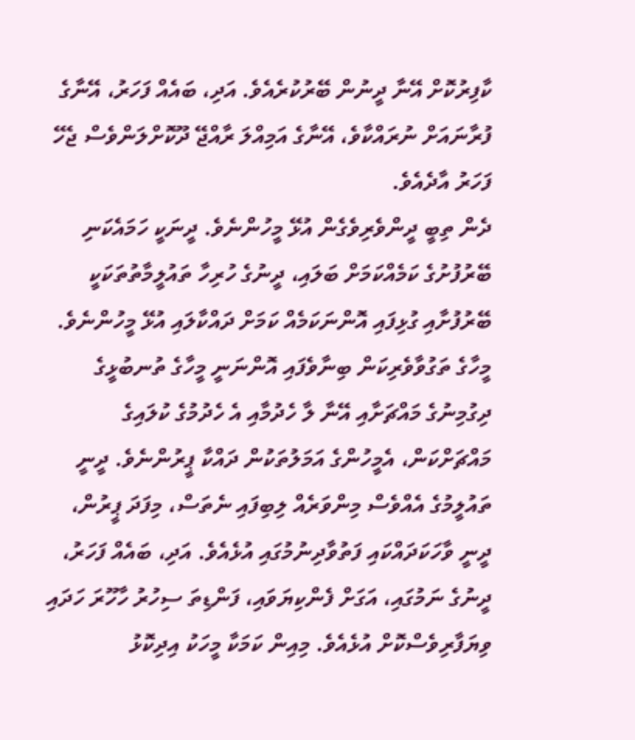ކާފިރުކޮށް އޭނާ ދީނުން ބޭރުކުރެއެވެ. އަދި، ބައެއް ފަހަރު، އޭނާގެ ފުރާނައަށް ނުރައްކާވެ، އޭނާގެ އަމިއްލަ ރާއްޖޭ ދޫކޮށްލަންވެސް ޖެހޭ ފަހަރު އާދެއެވެ.
ދެން ތިބީ ދީންވެރިވެގެން އުޅޭ މީހުންނެވެ. ދީނަކީ ހަމައެކަނި ބޭރުފުށުގެ ކަމެއްކަމަށް ބަލައި، ދީނުގެ ހުރިހާ ތައުލީމާތުތަކަކީ ބޭރުފުށާއި ގުޅިފައި އޮންނަކަމެއް ކަމަށް ދައްކާލައި އުޅޭ މީހުންނެވެ. މީހާގެ ތަގުވާވެރިކަން ބިނާވެފައި އޮންނަނީ މީހާގެ ތުނބުޅީގެ ދިގުމިނުގެ މައްޗަށާއި އޭނާ ލާ ހެދުމާއި އެ ހެދުމުގެ ކުލައިގެ މައްޗަށްކަން، އެމީހުންގެ އަމަލުތަކުން ދައްކާ ޕީރުންނެވެ. ދީނީ ތައުލީމުގެ އެއްވެސް މިންވަރެއް ލިބިފައި ނެތަސް، މިފަދަ ޕީރުން، ދީނީ ވާހަކަދައްކައި ފަތުވާދިނުމުގައި އުޅެއެވެ. އަދި، ބައެއް ފަހަރު، ދީނުގެ ނަމުގައި، އަގަށް ފެންކިޔަވައި، ފަންޑިތަ ސިހުރު ހާހޫރަ ހަދައި ވިޔަފާރިވެސްކޮށް އުޅެއެވެ. މިއިން ކަމަކާ މީހަކު އިދިކޮޅު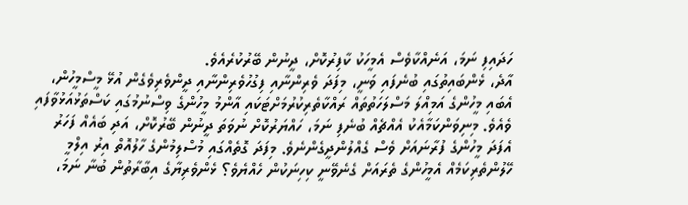ހަދައިފި ނަމަ، އަނެއްކާވެސް އެމީހަކު ކާފިރުކޮށް، ދީނުން ބޭރުކުރެއެވެ.
އާދެ، ޅެންބައިތުގައި ބުނެފައި ވަނީ، މިފަދަ ވެރިންނާއި ފިގުހުވެރިންނާއި ދީންވެރިވެގެން އުޅޭ މީސްމީހުން، އެބައި މީހުންގެ އަމިއްލަ މަސްލަހަތުތައް ރައްކާތެރިކުރުމަށްޓަކައި އާންމު މީހުންގެ ވިސްނުމުގައި ކަސްތަޅުއަޅުވާފައި ވެއެވެ. މިނިވަންކަމާއެކު އެއްޗެއް ބުނެފި ނަމަ، ހައްޔަރުކޮށް ނުވަތަ ދީނުން ބޭރުކޮށް، އަދި ބައެއް ފަހަރު އެފަދަ މީހުންގެ ފުރާނައަށް ވެސް ގެއްލުންދީގެންނެވެ. މިފަދަ ގޮތެއްގައި މުސްލިމުންގެ ހާލުއޮތް އިރު އިލްމީ ހޭލުންތެރިކަމެއް އެމީހުންގެ ތެރައަށް ގެނެވޭނީ ކިހިނަކުން ހެއްޔެވެ؟ ޅެންވެރިޔާގެ އިބާރާތުން ބުނާ ނަމަ،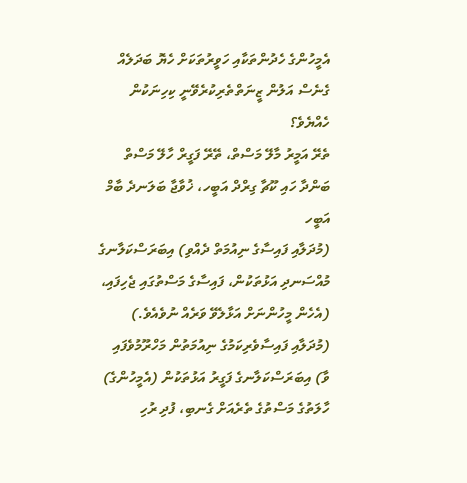އެމީހުންގެ ހެދުންތަކާއި ހަވީރުތަކަށް ހެޔޮ ބަދަލެއް ގެނެސް އަލުން ޒީނަތްތެރިކުރެވޭނީ ކިހިނަކުން ހެއްޔެވެ؟
ތެރޭ އަމީރު މާލޭ މަސްތް، ތޭރޭ ފަގީރް ހާލޭ މަސްތް
ބަންދާ ހައި ކޫޗާ ގިރްދް އަބީހ، ޚުވާޖާ ބަލަނދެ ބާމް އަބީހ
(މުދަލާއި ފައިސާގެ ނިއުމަތް ދެއްވި) އިބަރަސްކަލާނގެ މުއްސަނދި އަޅުތަކުން، ފައިސާގެ މަސްތުގައި ޖެހިފައި، (އެހެން މީހުންނަށް އަޅާލެވޭ ވަރެއް ނުވެއެވެ.)
(މުދަލާއި ފައިސާވެރިކަމުގެ ނިއުމަތުން މަހްރޫމުވެފައި ވާ) އިބަރަސްކަލާނގެ ފަގީރު އަޅުތަކުން (އެމީހުންގެ) ހާލަތުގެ މަސްތުގެ ތެރެއަށް ގެނބި، ފުދި ރުހި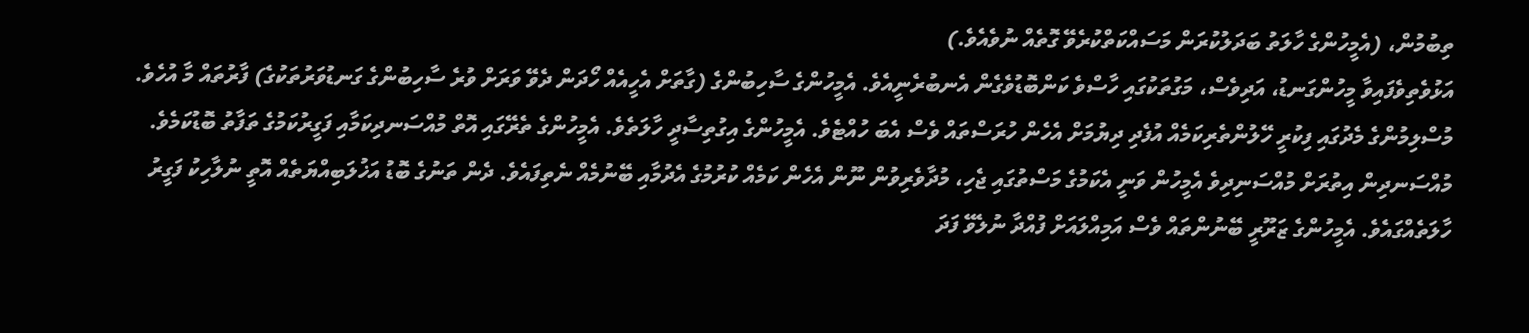ތިބުމުން، (އެމީހުންގެ ހާލަތު ބަދަލުކުރަން މަސައްކަތްކުރެވޭ ގޮތެއް ނުވެއެވެ.)
އަޅުވެތިވެފައިވާ މީހުންގަނޑު، އަދިވެސް، މަގުތަކުގައި ހާސްވެ ކަންބޮޑުވެގެން އެނބުރެނީއެވެ. އެމީހުންގެ ސާހިބުންގެ (ގާތަށް އެހީއެއް ހޯދަން ދެވޭ ވަރަށް ވުރެ ސާހިބުންގެ ގަނޑުވަރުތަކުގެ) ފާރުތައް މާ އުހެވެ.
މުސްލިމުންގެ މެދުގައި ފިކުރީ ހޭލުންތެރިކަމެއް އުފެދި ދިޔުމަށް އެހެން ހުރަސްތައް ވެސް އެބަ ހުއްޓެވެ. އެމީހުންގެ އިގުތިސާދީ ހާލަތެވެ. އެމީހުންގެ ތެރޭގައި އޮތް މުއްސަނދިކަމާއި ފަގީރުކަމުގެ ތަފާތު ބޮޑުކަމެވެ. މުއްސަނދިން އިތުރަށް މުއްސަނިދިވެ އެމީހުން ވަނީ އެކަމުގެ މަސްތުގައި ޖެހި، މުދާވެރިވުން ނޫން އެހެން ކަމެއް ކުރުމުގެ އެދުމާއި ބޭނުމެއް ނެތިފައެވެ. ދެން ތަނުގެ ބޮޑު އަޚުލަބިއްޔަތެއް އޮތީ ނުލާހިކު ފަގީރު ހާލަތެއްގައެވެ. އެމީހުންގެ ޒަރޫރީ ބޭނުންތައް ވެސް އަމިއްލައަށް ފުއްދާ ނުލެވޭ ފަދަ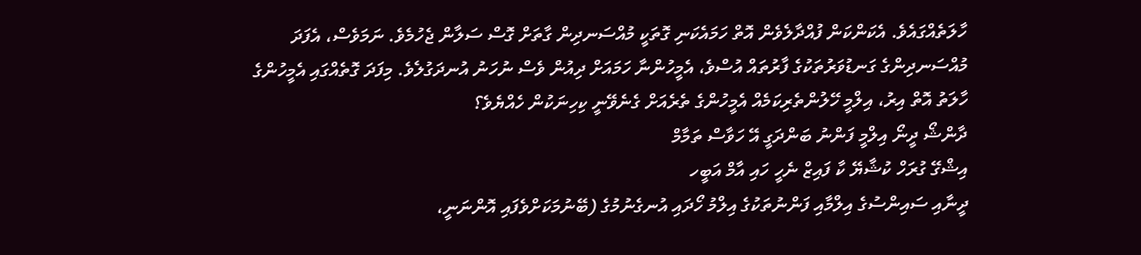ހާލަތެއްގައެވެ. އެކަންކަން ފުއްދާލެވެން އޮތް ހަމައެކަނި ގޮތަކީ މުއްސަނދިން ގާތަށް ގޮސް ސަލާން ޖެހުމެވެ. ނަމަވެސް، އެފަދަ މުއްސަނދިންގެ ގަނޑުވަރުތަކުގެ ފާރުތައް އުސްވެ، އެމީހުންނާ ހަމައަށް ދިއުން ވެސް ނުހަނު އުނދަގުލެވެ. މިފަދަ ގޮތެއްގައި އެމީހުންގެ ހާލަތު އޮތް އިރު، އިލްމީ ހޭލުންތެރިކަމެއް އެމީހުންގެ ތެރެއަށް ގެނެވޭނީ ކިހިނަކުން ހެއްޔެވެ؟
ދާންޝޯ ދީނޯ އިލްމީ ފަންނު ބަންދަގީ އޭ ހަވާސް ތަމާމް
އިޝްގޭ ގުރަހް ކުޝާޔޭ ކާ ފައިޒް ނެހީ ހައި އާމް އަބީހ
ދީނާއި ސައިންސުގެ އިލްމާއި ފަންނުތަކުގެ އިލްމު ހޯދައި އުނގެނުމުގެ (ބޭނުމަކަށްވެފައި އޮންނަނީ،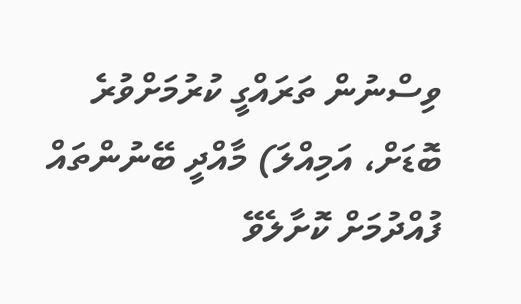ވިސްނުން ތަރައްގީ ކުރުމަށްވުރެ ބޮޑަށް، އަމިއްލަ) މާއްދީ ބޭނުންތައް ފުއްދުމަށް ކޮށާލެވޭ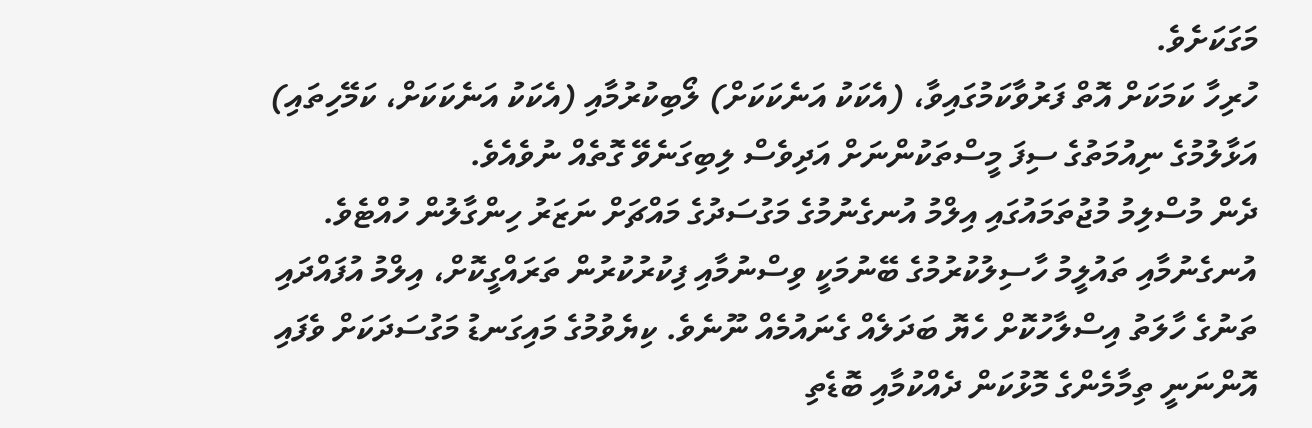މަގަކަށެވެ.
ހުރިހާ ކަމަކަށް އޮތް ފަރުވާކަމުގައިވާ، (އެކަކު އަނެކަކަށް) ލޯބިކުރުމާއި (އެކަކު އަނެކަކަށް، ކަމޭހިތައި) އަޅާލުމުގެ ނިއުމަތުގެ ސިފަ މީސްތަކުންނަށް އަދިވެސް ލިބިގަނެވޭ ގޮތެއް ނުވެއެވެ.
ދެން މުސްލިމު މުޖުތަމައުގައި އިލްމު އުނގެނުމުގެ މަގުސަދުގެ މައްޗަށް ނަޒަރު ހިންގާލުން ހުއްޓެވެ. އުނގެނުމާއި ތައުލީމު ހާސިލުކުރުމުގެ ބޭނުމަކީ ވިސްނުމާއި ފިކުރުކުރުން ތަރައްގީކޮށް، އިލްމު އުފައްދައި ތަނުގެ ހާލަތު އިސްލާހުކޮށް ހެޔޮ ބަދަލެއް ގެނައުމެއް ނޫނެވެ. ކިޔެވުމުގެ މައިގަނޑު މަގުސަދަކަށް ވެފައި އޮންނަނީ ތިމާމެންގެ މޮޅުކަން ދެއްކުމާއި ބޮޑެތި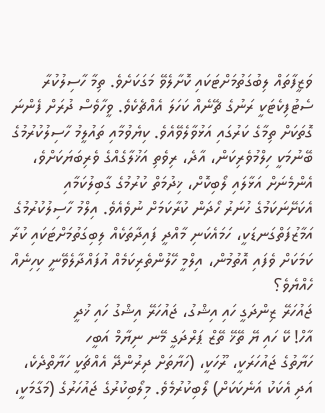ވަޒީފާތައް ލިބުގަތުމަށްޓަކައި ކޮށާލެވޭ މަގަކަށެވެ. ތިމާ ހާސިލުކުރާ ސެޓުފިކެޓަކީ ރަނުގެ ޗޭނެއް ކަހަލަ އެއްޗެކެވެ. ވީހާވެސް ދުރަށް ފެންނަ ގޮތަކަށް ތިމާގެ ކަރުގައި އަޅުވާލެވޭއެވެ. ކިޔެވުމާއި ތައުލީމު ހާސިލުކުރުމުގެ ބޭނުމަކީ ހިލްމުވެރިކަން، އާދެ، ރިވެތި އަޚުލާގެއްގެ ވެރިބަޔަކަށްވެ، އެންމެނަށް އަޅާލައި ލޯބިކޮށް، ޚިދުމަތް ކުރުމުގެ ގާބިލުކަމާއި އެކަށޭނަކަމުގެ ހުނަރު ހޯދަން ކުރާކަމަށް ނުވެއެވެ. އިލްމު ހާސިލުކުރުމުގެ އަމާޒުފަތްގަނޑަކީ، ހަމައެކަނި މާއްދީ ފައިދާތަކެއް ލިބިގަތުމަށްޓަކައި ކުރާ ކަމަކަށް ވެފައި އޮތުމުން، އިލްމީ ހޭލުންތެރިކަމެއް އުފައްދާލެވޭނީ ކިހިނެއް ހެއްޔެވެ؟
ޖައުހަރޭ ޒިންދަގީ ހައި އިޝްގު، ޖައުހަރޭ އިޝްގު ހައި ޚުދީ
އާހް! ކޭ ހައި ޔޭ ތޭޚޭ ތޭޒް ޕަރްދަގީ މޭނ ނިޔާމް އަބީހ
ހަޔާތުގެ ޖައުހަރަކީ، ރޫހަކީ، (ހަޔާތަށް ދިރުންދޭ އެއްޗަކީ ހަޔާތްދެކެ، އަދި އެކަކު އަނެކަކަށް) ލޯބިކުރުމެވެ. މިލޯބިކުރުގެ ޖައުހަރުގެ (މަގާމަކީ،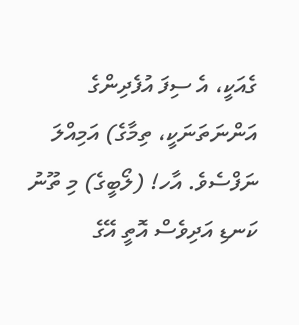ގެއަކީ، އެ ސިފަ އުފެދިންގެ އަންނަތަނަކީ، ތިމާގެ) އަމިއްލަ ނަފްސެވެ. އާހ! (ލޯބީގެ) މި ތޫނު ކަނޑި އަދިވެސް އޮތީ އޭގެ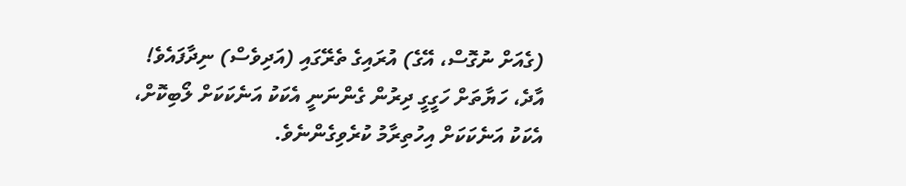(ގެއަށް ނުގޮސް، އޭގެ) އުރައިގެ ތެރޭގައި (އަދިވެސް) ނިދާފައެވެ!
އާދެ، ހަޔާތަށް ހަގީގީ ދިރުން ގެންނަނީ އެކަކު އަނެކަކަށް ލޯބިކޮށް، އެކަކު އަނެކަކަށް އިހުތިރާމު ކުރެވިގެންނެވެ.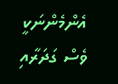އެންމެންނަކީ ވެސް ގަދަރާއި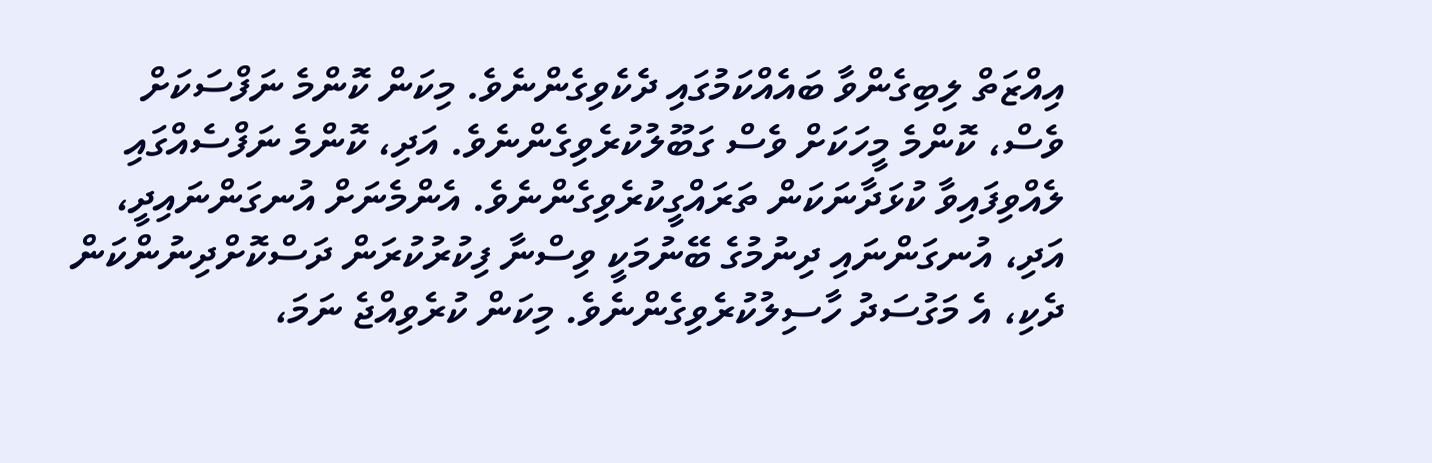އިއްޒަތް ލިބިގެންވާ ބައެއްކަމުގައި ދެކެވިގެންނެވެ. މިކަން ކޮންމެ ނަފްސަކަށް ވެސް، ކޮންމެ މީހަކަށް ވެސް ގަބޫލުކުރެވިގެންނެވެ. އަދި، ކޮންމެ ނަފްސެއްގައި ލެއްވިފައިވާ ކުޅަދާނަކަން ތަރައްގީކުރެވިގެންނެވެ. އެންމެނަށް އުނގަންނައިދީ، އަދި، އުނގަންނައި ދިނުމުގެ ބޭނުމަކީ ވިސްނާ ފިކުރުކުރަން ދަސްކޮށްދިނުންކަން ދެކި، އެ މަގުސަދު ހާސިލުކުރެވިގެންނެވެ. މިކަން ކުރެވިއްޖެ ނަމަ،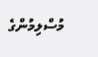މުސްލިމުންގެ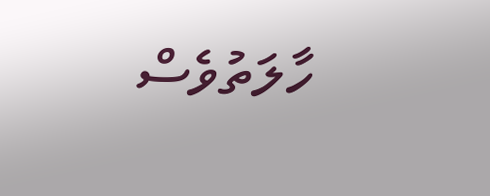ހާލަތުވެސް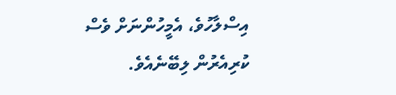އިސްލާހުވެ، އެމީހުންނަށް ވެސް ކުރިއެރުން ލިބޭނެއެވެ.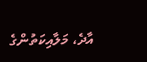އާދެ، މަލާއިކަތުންގެ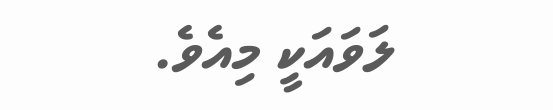ލަވައަކީ މިއެވެ.